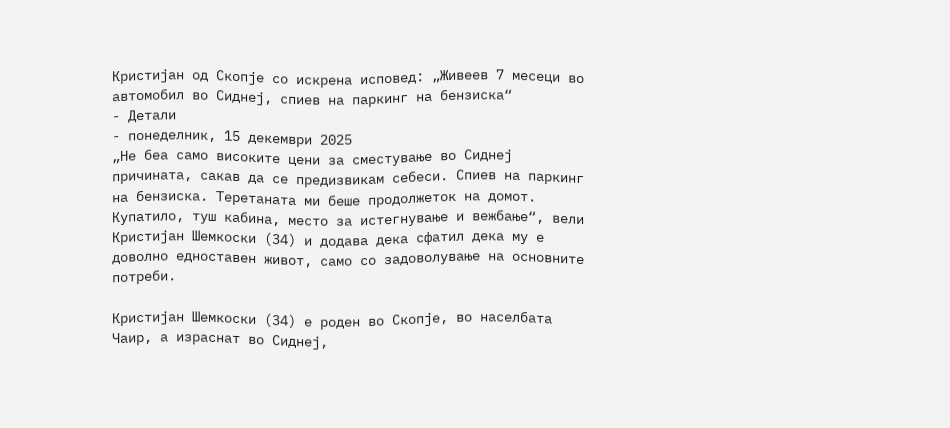Кристијан од Скопје со искрена исповед: „Живеев 7 месеци во автомобил во Сиднеј, спиев на паркинг на бензиска“
- Детали
- понеделник, 15 декември 2025
„Не беа само високите цени за сместување во Сиднеј причината, сакав да се предизвикам себеси. Спиев на паркинг на бензиска. Теретаната ми беше продолжеток на домот. Купатило, туш кабина, место за истегнување и вежбање“, вели Кристијан Шемкоски (34) и додава дека сфатил дека му е доволно едноставен живот, само со задоволување на основните потреби.

Кристијан Шемкоски (34) е роден во Скопје, во населбата Чаир, а израснат во Сиднеј,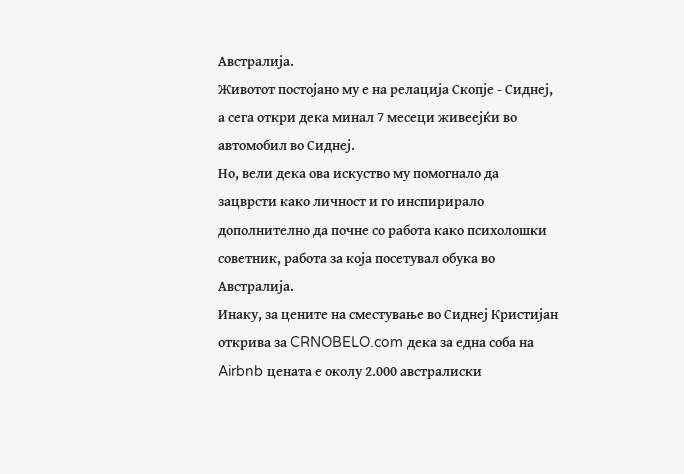Австралија.
Животот постојано му е на релација Скопје - Сиднеј, а сега откри дека минал 7 месеци живеејќи во автомобил во Сиднеј.
Но, вели дека ова искуство му помогнало да зацврсти како личност и го инспирирало дополнително да почне со работа како психолошки советник, работа за која посетувал обука во Австралија.
Инаку, за цените на сместување во Сиднеј Кристијан открива за CRNOBELO.com дека за една соба на Airbnb цената е околу 2.000 австралиски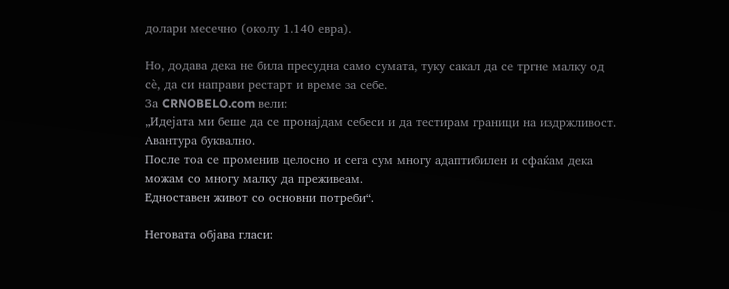долари месечно (околу 1.140 евра).

Но, додава дека не била пресудна само сумата, туку сакал да се тргне малку од сè, да си направи рестарт и време за себе.
За CRNOBELO.com вели:
„Идејата ми беше да се пронајдам себеси и да тестирам граници на издржливост. Авантура буквално.
После тоа се променив целосно и сега сум многу адаптибилен и сфаќам дека можам со многу малку да преживеам.
Едноставен живот со основни потреби“.

Неговата објава гласи: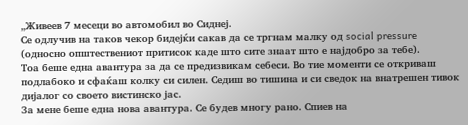„Живеев 7 месеци во автомобил во Сиднеј.
Се одлучив на таков чекор бидејќи сакав да се тргнам малку од social pressure (односно општествениот притисок каде што сите знаат што е најдобро за тебе).
Тоа беше една авантура за да се предизвикам себеси. Во тие моменти се откриваш подлабоко и сфаќаш колку си силен. Седиш во тишина и си сведок на внатрешен тивок дијалог со своето вистинско јас.
За мене беше една нова авантура. Се будев многу рано. Спиев на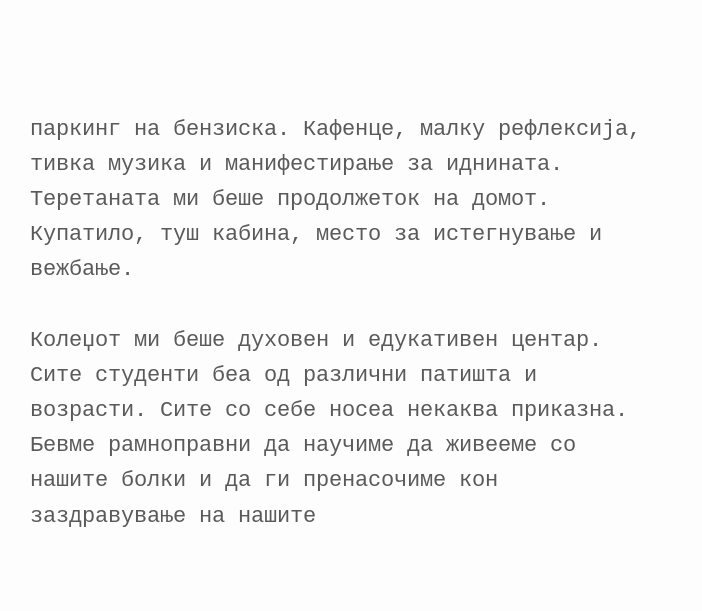паркинг на бензиска. Кафенце, малку рефлексија, тивка музика и манифестирање за иднината.
Теретаната ми беше продолжеток на домот. Купатило, туш кабина, место за истегнување и вежбање.

Колеџот ми беше духовен и едукативен центар. Сите студенти беа од различни патишта и возрасти. Сите со себе носеа некаква приказна.
Бевме рамноправни да научиме да живееме со нашите болки и да ги пренасочиме кон заздравување на нашите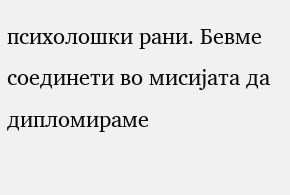психолошки рани. Бевме соединети во мисијата да дипломираме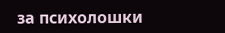за психолошки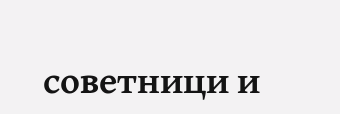советници и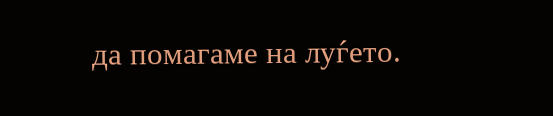да помагаме на луѓето.